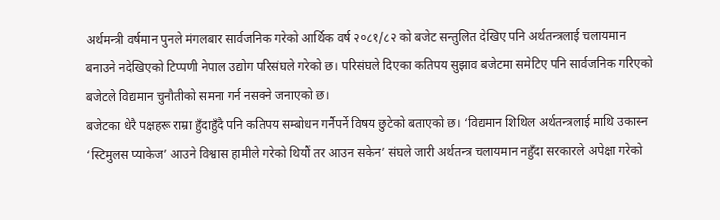अर्थमन्त्री वर्षमान पुनले मंगलबार सार्वजनिक गरेको आर्थिक वर्ष २०८१/८२ को बजेट सन्तुलित देखिए पनि अर्थतन्त्रलाई चलायमान बनाउने नदेखिएको टिप्पणी नेपाल उद्योग परिसंघले गरेको छ। परिसंघले दिएका कतिपय सुझाव बजेटमा समेटिए पनि सार्वजनिक गरिएको बजेटले विद्यमान चुनौतीको समना गर्न नसक्ने जनाएको छ।
बजेटका धेरै पक्षहरू राम्रा हुँदाहुँदै पनि कतिपय सम्बोधन गर्नैपर्ने विषय छुटेको बताएको छ। ‘विद्यमान शिथिल अर्थतन्त्रलाई माथि उकास्न ‘स्टिमुलस प्याकेज’ आउने विश्वास हामीले गरेको थियौं तर आउन सकेन’ संघले जारी अर्थतन्त्र चलायमान नहुँदा सरकारले अपेक्षा गरेको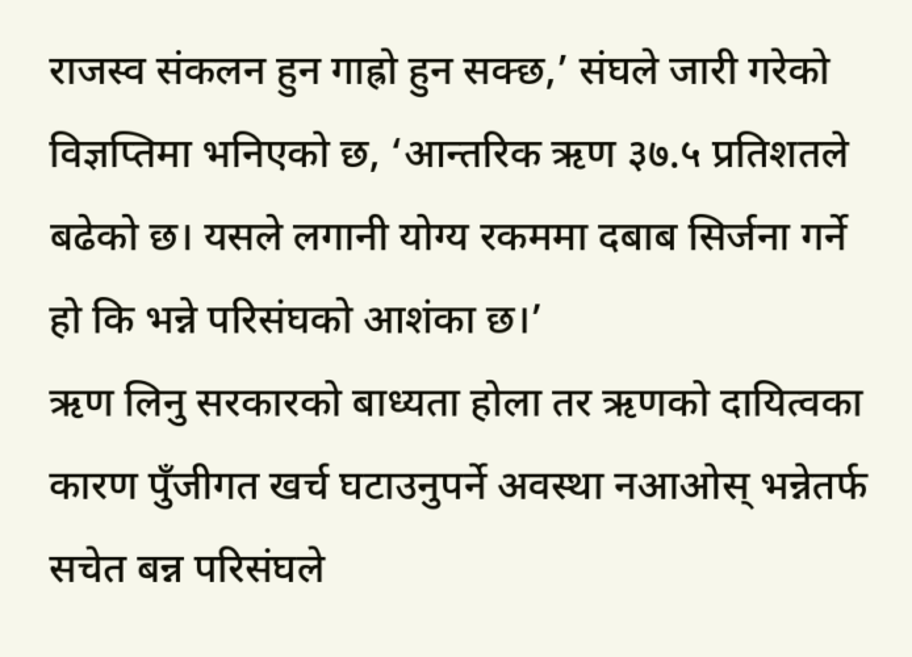राजस्व संकलन हुन गाह्रो हुन सक्छ,’ संघले जारी गरेको विज्ञप्तिमा भनिएको छ, ‘आन्तरिक ऋण ३७.५ प्रतिशतले बढेको छ। यसले लगानी योग्य रकममा दबाब सिर्जना गर्ने हो कि भन्ने परिसंघको आशंका छ।’
ऋण लिनु सरकारको बाध्यता होला तर ऋणको दायित्वका कारण पुँजीगत खर्च घटाउनुपर्ने अवस्था नआओस् भन्नेतर्फ सचेत बन्न परिसंघले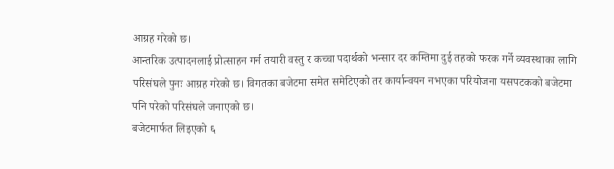आग्रह गरेको छ।
आन्तरिक उत्पादनलाई प्रोत्साहन गर्न तयारी वस्तु र कच्चा पदार्थको भन्सार दर कम्तिमा दुई तहको फरक गर्ने व्यवस्थाका लागि परिसंघले पुनः आग्रह गरेको छ। विगतका बजेटमा समेत समेटिएको तर कार्यान्वयन नभएका परियोजना यसपटकको बजेटमा पनि परेको परिसंघले जनाएको छ।
बजेटमार्फत लिइएको ६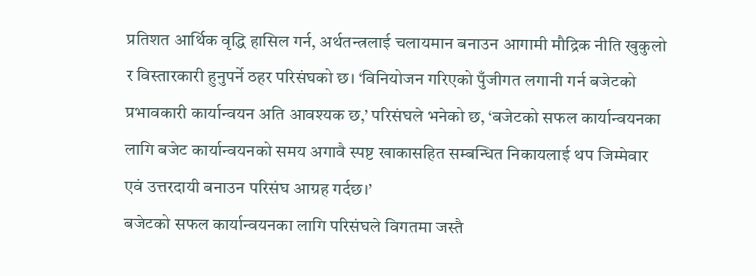प्रतिशत आर्थिक वृद्धि हासिल गर्न, अर्थतन्त्रलाई चलायमान बनाउन आगामी मौद्रिक नीति खुकुलो र विस्तारकारी हुनुपर्ने ठहर परिसंघको छ। ‘विनियोजन गरिएको पुँजीगत लगानी गर्न बजेटको प्रभावकारी कार्यान्वयन अति आवश्यक छ,’ परिसंघले भनेको छ, ‘बजेटको सफल कार्यान्वयनका लागि बजेट कार्यान्वयनको समय अगावै स्पष्ट खाकासहित सम्बन्धित निकायलाई थप जिम्मेवार एवं उत्तरदायी बनाउन परिसंघ आग्रह गर्दछ।’
बजेटको सफल कार्यान्वयनका लागि परिसंघले विगतमा जस्तै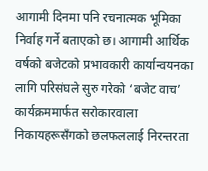आगामी दिनमा पनि रचनात्मक भूमिका निर्वाह गर्ने बताएको छ। आगामी आर्थिक वर्षको बजेटको प्रभावकारी कार्यान्वयनका लागि परिसंघले सुरु गरेको ‘बजेट वाच’ कार्यक्रममार्फत सरोकारवाला निकायहरूसँगको छलफललाई निरन्तरता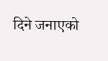दिने जनाएको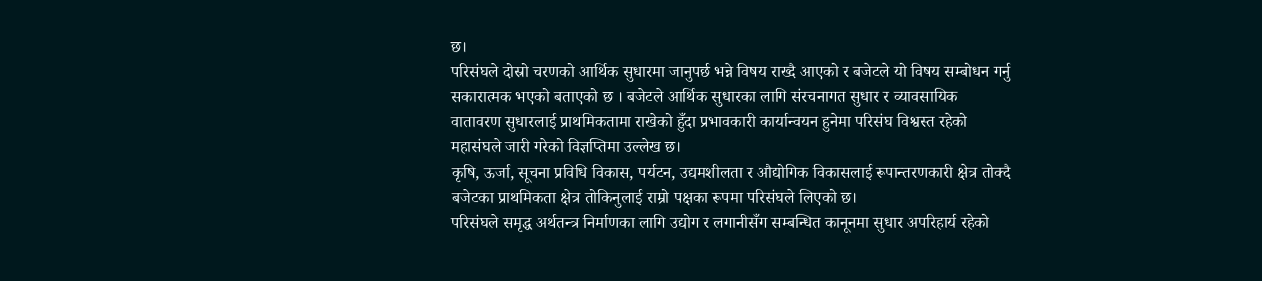छ।
परिसंघले दोस्रो चरणको आर्थिक सुधारमा जानुपर्छ भन्ने विषय राख्दै आएको र बजेटले यो विषय सम्बोधन गर्नु सकारात्मक भएको बताएको छ । बजेटले आर्थिक सुधारका लागि संरचनागत सुधार र व्यावसायिक वातावरण सुधारलाई प्राथमिकतामा राखेको हुँदा प्रभावकारी कार्यान्वयन हुनेमा परिसंघ विश्वस्त रहेको महासंघले जारी गरेको विज्ञप्तिमा उल्लेख छ।
कृषि, ऊर्जा, सूचना प्रविधि विकास, पर्यटन, उद्यमशीलता र औद्योगिक विकासलाई रूपान्तरणकारी क्षेत्र तोक्दै बजेटका प्राथमिकता क्षेत्र तोकिनुलाई राम्रो पक्षका रूपमा परिसंघले लिएको छ।
परिसंघले समृद्ध अर्थतन्त्र निर्माणका लागि उद्योग र लगानीसँग सम्बन्धित कानूनमा सुधार अपरिहार्य रहेको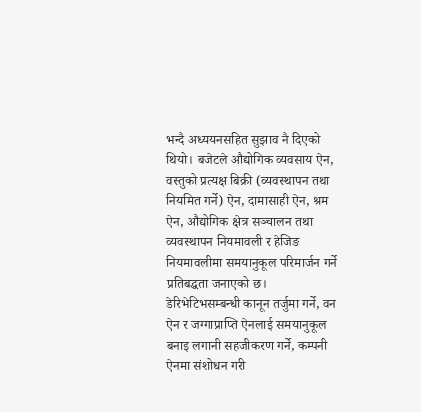भन्दै अध्ययनसहित सुझाव नै दिएको थियो। बजेटले औद्योगिक व्यवसाय ऐन, वस्तुको प्रत्यक्ष बिक्री (व्यवस्थापन तथा नियमित गर्ने) ऐन, दामासाही ऐन, श्रम ऐन, औद्योगिक क्षेत्र सञ्चालन तथा व्यवस्थापन नियमावली र हेजिङ नियमावलीमा समयानुकूल परिमार्जन गर्ने प्रतिबद्धता जनाएको छ।
डेरिभेटिभसम्बन्धी कानून तर्जुमा गर्ने, वन ऐन र जग्गाप्राप्ति ऐनलाई समयानुकूल बनाइ लगानी सहजीकरण गर्ने, कम्पनी ऐनमा संशोधन गरी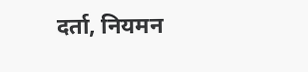दर्ता, नियमन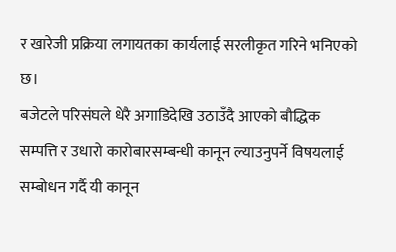र खारेजी प्रक्रिया लगायतका कार्यलाई सरलीकृत गरिने भनिएको छ।
बजेटले परिसंघले धेरै अगाडिदेखि उठाउँदै आएको बौद्धिक सम्पत्ति र उधारो कारोबारसम्बन्धी कानून ल्याउनुपर्ने विषयलाई सम्बोधन गर्दै यी कानून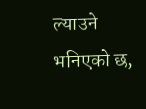ल्याउने भनिएको छ,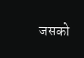जसको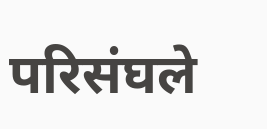परिसंघले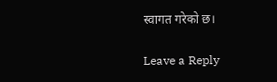स्वागत गरेको छ।

Leave a Reply